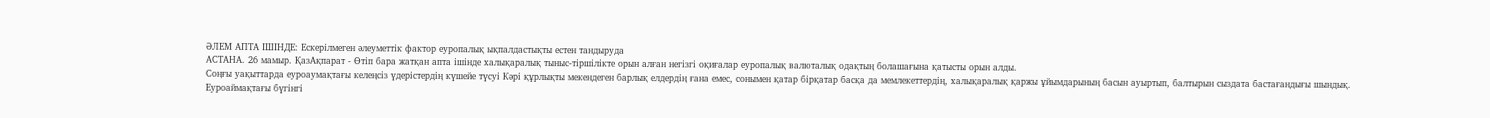ӘЛЕМ АПТА ІШІНДЕ: Ескерілмеген әлеуметтік фактор еуропалық ықпалдастықты естен тандыруда
АСТАНА. 26 мамыр. ҚазАқпарат - Өтіп бара жатқан апта ішінде халықаралық тыныс-тіршілікте орын алған негізгі оқиғалар еуропалық валюталық одақтың болашағына қатысты орын алды.
Соңғы уақыттарда еуроаумақтағы келеңсіз үдерістердің күшейе түсуі Кәрі құрлықты мекендеген барлық елдердің ғана емес, сонымен қатар бірқатар басқа да мемлекеттердің, халықаралық қаржы ұйымдарының басын ауыртып, балтырын сыздата бастағандығы шындық.
Еуроаймақтағы бүгінгі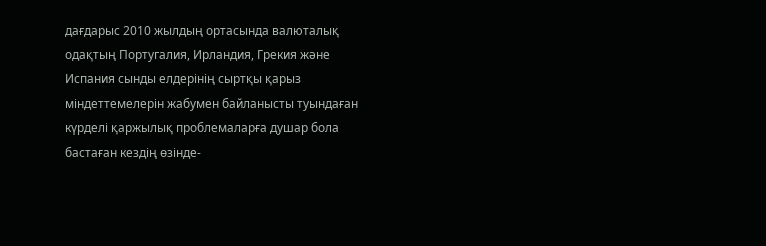дағдарыс 2010 жылдың ортасында валюталық одақтың Португалия, Ирландия, Грекия және Испания сынды елдерінің сыртқы қарыз міндеттемелерін жабумен байланысты туындаған күрделі қаржылық проблемаларға душар бола бастаған кездің өзінде-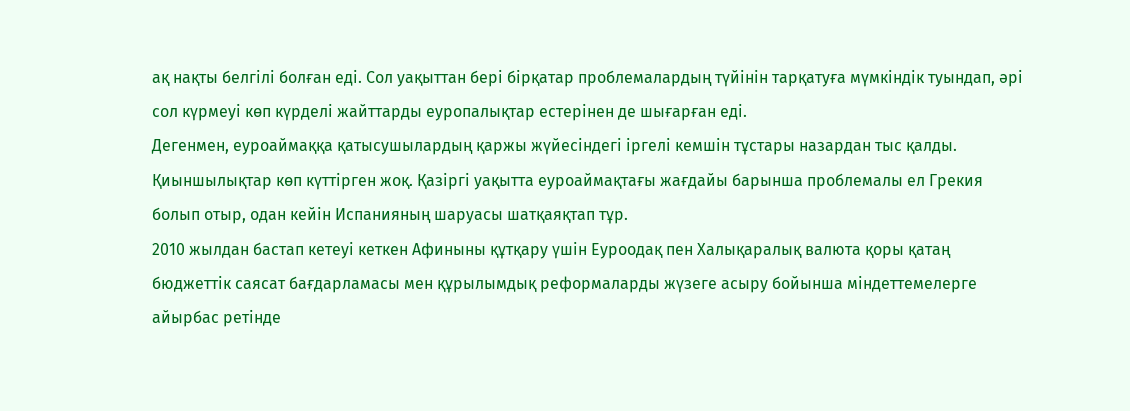ақ нақты белгілі болған еді. Сол уақыттан бері бірқатар проблемалардың түйінін тарқатуға мүмкіндік туындап, әрі сол күрмеуі көп күрделі жайттарды еуропалықтар естерінен де шығарған еді.
Дегенмен, еуроаймаққа қатысушылардың қаржы жүйесіндегі іргелі кемшін тұстары назардан тыс қалды. Қиыншылықтар көп күттірген жоқ. Қазіргі уақытта еуроаймақтағы жағдайы барынша проблемалы ел Грекия болып отыр, одан кейін Испанияның шаруасы шатқаяқтап тұр.
2010 жылдан бастап кетеуі кеткен Афиныны құтқару үшін Еуроодақ пен Халықаралық валюта қоры қатаң бюджеттік саясат бағдарламасы мен құрылымдық реформаларды жүзеге асыру бойынша міндеттемелерге айырбас ретінде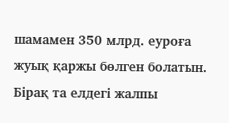шамамен 350 млрд. еуроға жуық қаржы бөлген болатын. Бірақ та елдегі жалпы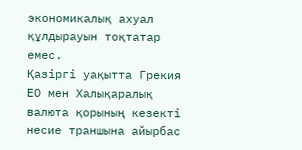экономикалық ахуал құлдырауын тоқтатар емес.
Қазіргі уақытта Грекия ЕО мен Халықаралық валюта қорының кезекті несие траншына айырбас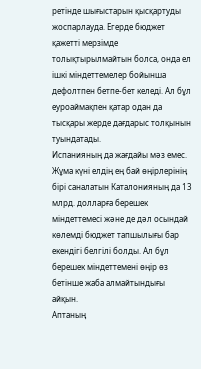ретінде шығыстарын қысқартуды жоспарлауда. Егерде бюджет қажетті мерзімде толықтырылмайтын болса, онда ел ішкі міндеттемелер бойынша дефолтпен бетпе-бет келеді. Ал бұл еуроаймақпен қатар одан да тысқары жерде дағдарыс толқынын туындатады.
Испанияның да жағдайы мәз емес. Жұма күні елдің ең бай өңірлерінің бірі саналатын Каталонияның да 13 млрд. долларға берешек міндеттемесі және де дәл осындай көлемді бюджет тапшылығы бар екендігі белгілі болды. Ал бұл берешек міндеттемені өңір өз бетінше жаба алмайтындығы айқын.
Аптаның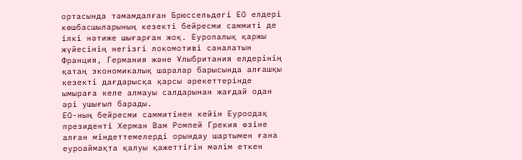ортасында тәмамдалған Брюссельдегі ЕО елдері көшбасшыларының кезекті бейресми саммиті де ілкі нәтиже шығарған жоқ. Еуропалық қаржы жүйесінің негізгі локомотиві саналатын Франция, Германия және Ұлыбритания елдерінің қатаң экономикалық шаралар барысында алғашқы кезекті дағдарысқа қарсы әрекеттерінде ымыраға келе алмауы салдарынан жағдай одан әрі ушығып барады.
ЕО-ның бейресми саммитінен кейін Еуроодақ президенті Херман Вам Ромпей Грекия өзіне алған міндеттемелерді орындау шартымен ғана еуроаймақта қалуы қажеттігін мәлім еткен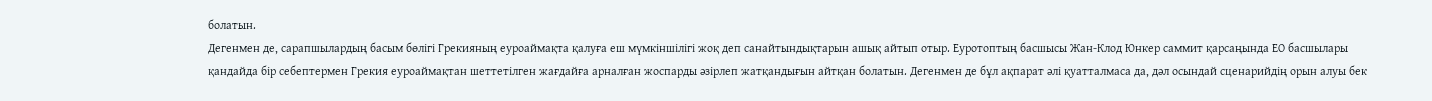болатын.
Дегенмен де, сарапшылардың басым бөлігі Грекияның еуроаймақта қалуға еш мүмкіншілігі жоқ деп санайтындықтарын ашық айтып отыр. Еуротоптың басшысы Жан-Клод Юнкер саммит қарсаңында ЕО басшылары қандайда бір себептермен Грекия еуроаймақтан шеттетілген жағдайға арналған жоспарды әзірлеп жатқандығын айтқан болатын. Дегенмен де бұл ақпарат әлі қуатталмаса да, дәл осындай сценарийдің орын алуы бек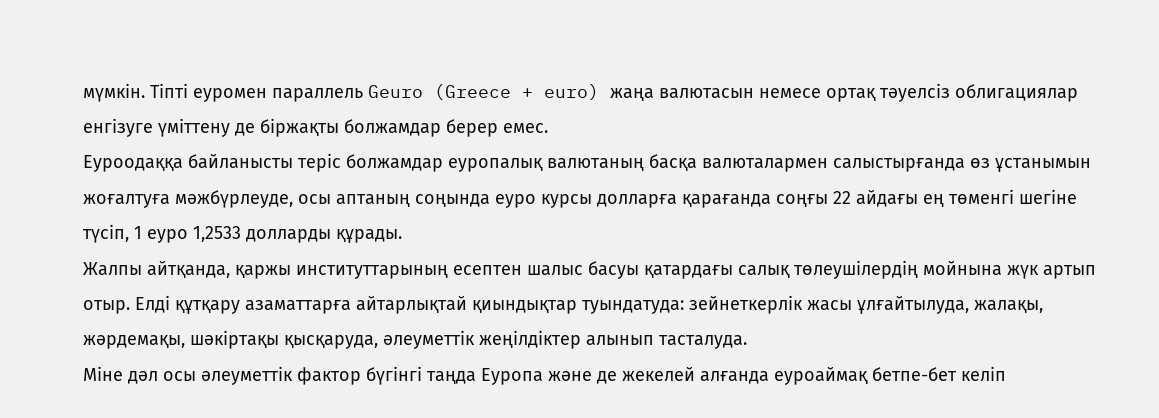мүмкін. Тіпті еуромен параллель Geuro (Greece + euro) жаңа валютасын немесе ортақ тәуелсіз облигациялар енгізуге үміттену де біржақты болжамдар берер емес.
Еуроодаққа байланысты теріс болжамдар еуропалық валютаның басқа валюталармен салыстырғанда өз ұстанымын жоғалтуға мәжбүрлеуде, осы аптаның соңында еуро курсы долларға қарағанда соңғы 22 айдағы ең төменгі шегіне түсіп, 1 еуро 1,2533 долларды құрады.
Жалпы айтқанда, қаржы институттарының есептен шалыс басуы қатардағы салық төлеушілердің мойнына жүк артып отыр. Елді құтқару азаматтарға айтарлықтай қиындықтар туындатуда: зейнеткерлік жасы ұлғайтылуда, жалақы, жәрдемақы, шәкіртақы қысқаруда, әлеуметтік жеңілдіктер алынып тасталуда.
Міне дәл осы әлеуметтік фактор бүгінгі таңда Еуропа және де жекелей алғанда еуроаймақ бетпе-бет келіп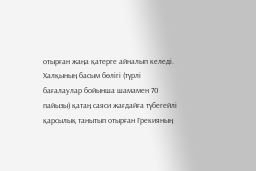отырған жаңа қатерге айналып келеді. Халқының басым бөлігі (түрлі бағалаулар бойынша шамамен 70 пайызы) қатаң саяси жағдайға түбегейлі қарсылық танытып отырған Грекияның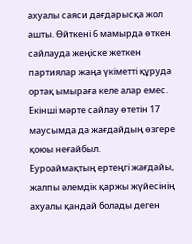ахуалы саяси дағдарысқа жол ашты. Өйткені 6 мамырда өткен сайлауда жеңіске жеткен партиялар жаңа үкіметті құруда ортақ ымыраға келе алар емес. Екінші мәрте сайлау өтетін 17 маусымда да жағдайдың өзгере қоюы неғайбыл.
Еуроаймақтың ертеңгі жағдайы, жалпы әлемдік қаржы жүйесінің ахуалы қандай болады деген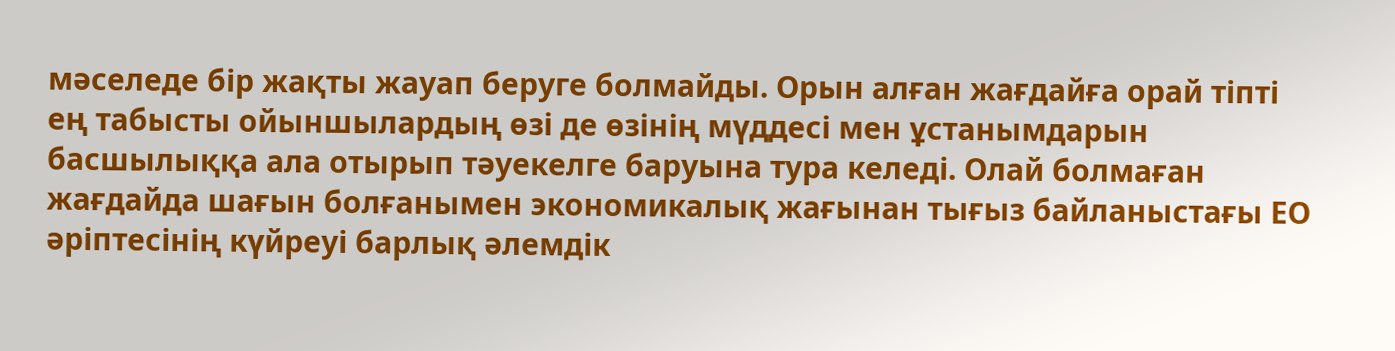мәселеде бір жақты жауап беруге болмайды. Орын алған жағдайға орай тіпті ең табысты ойыншылардың өзі де өзінің мүддесі мен ұстанымдарын басшылыққа ала отырып тәуекелге баруына тура келеді. Олай болмаған жағдайда шағын болғанымен экономикалық жағынан тығыз байланыстағы ЕО әріптесінің күйреуі барлық әлемдік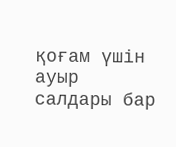қоғам үшін ауыр салдары бар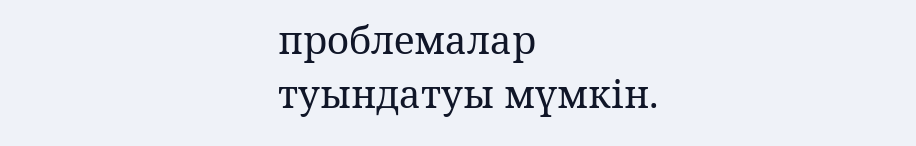проблемалар туындатуы мүмкін.